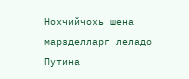Нохчийчохь шена марзделларг леладо Путина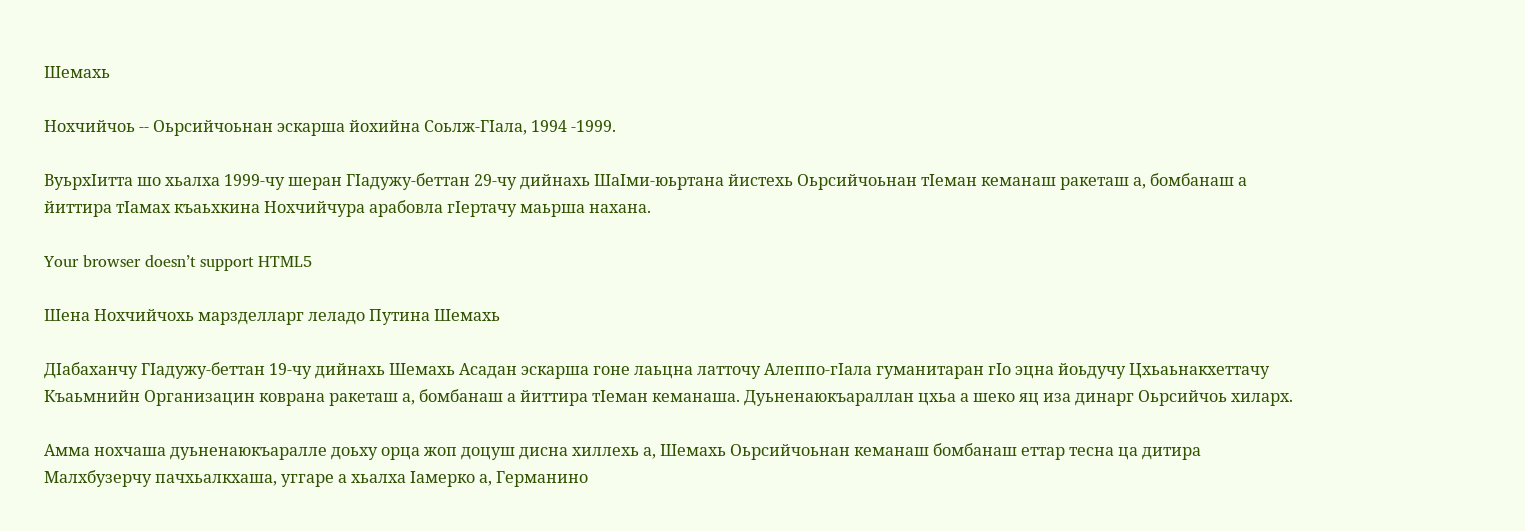Шемахь

Нохчийчоь -- Оьрсийчоьнан эскарша йохийна Соьлж-ГIала, 1994 -1999.

ВуьрхIитта шо хьалха 1999-чу шеран ГIадужу-беттан 29-чу дийнахь ШаIми-юьртана йистехь Оьрсийчоьнан тIеман кеманаш ракеташ а, бомбанаш а йиттира тIамах къаьхкина Нохчийчура арабовла гIертачу маьрша нахана.

Your browser doesn’t support HTML5

Шена Нохчийчохь марзделларг леладо Путина Шемахь

ДIабаханчу ГIадужу-беттан 19-чу дийнахь Шемахь Асадан эскарша гоне лаьцна латточу Алеппо-гIала гуманитаран гIо эцна йоьдучу Цхьаьнакхеттачу Къаьмнийн Организацин коврана ракеташ а, бомбанаш а йиттира тIеман кеманаша. Дуьненаюкъараллан цхьа а шеко яц иза динарг Оьрсийчоь хиларх.

Амма нохчаша дуьненаюкъаралле доьху орца жоп доцуш дисна хиллехь а, Шемахь Оьрсийчоьнан кеманаш бомбанаш еттар тесна ца дитира Малхбузерчу пачхьалкхаша, уггаре а хьалха Iамерко а, Германино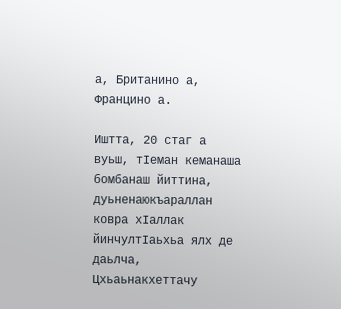а, Британино а, Францино а.

Иштта, 20 стаг а вуьш, тIеман кеманаша бомбанаш йиттина, дуьненаюкъараллан ковра хIаллак йинчултIаьхьа ялх де даьлча, Цхьаьнакхеттачу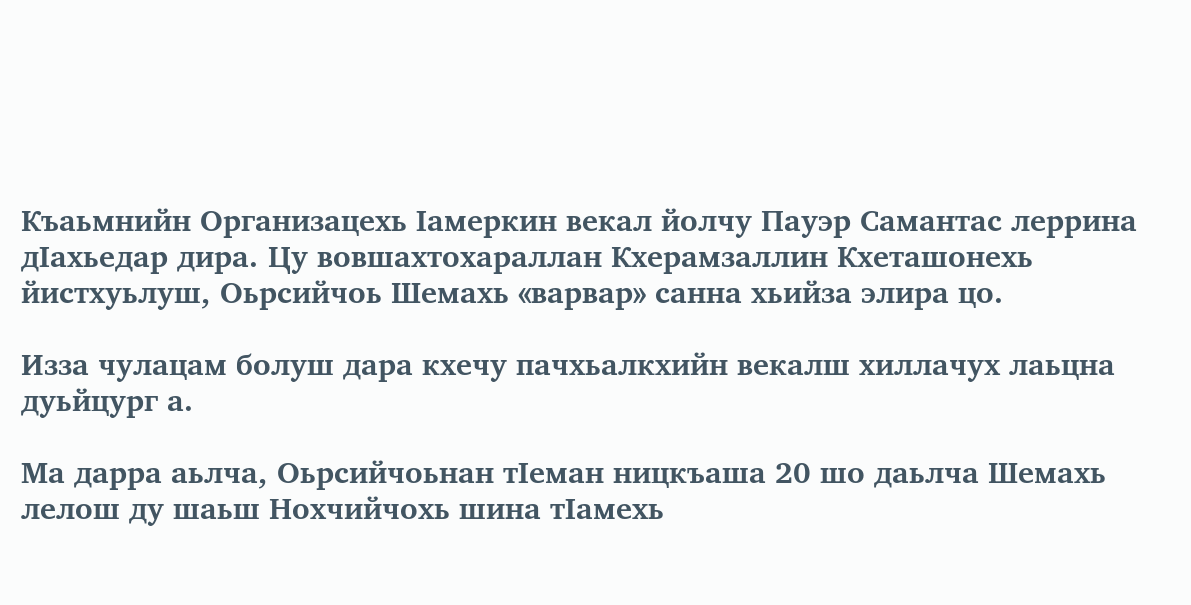Къаьмнийн Организацехь Iамеркин векал йолчу Пауэр Самантас леррина дIахьедар дира. Цу вовшахтохараллан Кхерамзаллин Кхеташонехь йистхуьлуш, Оьрсийчоь Шемахь «варвар» санна хьийза элира цо.

Изза чулацам болуш дара кхечу пачхьалкхийн векалш хиллачух лаьцна дуьйцург а.

Ма дарра аьлча, Оьрсийчоьнан тIеман ницкъаша 20 шо даьлча Шемахь лелош ду шаьш Нохчийчохь шина тIамехь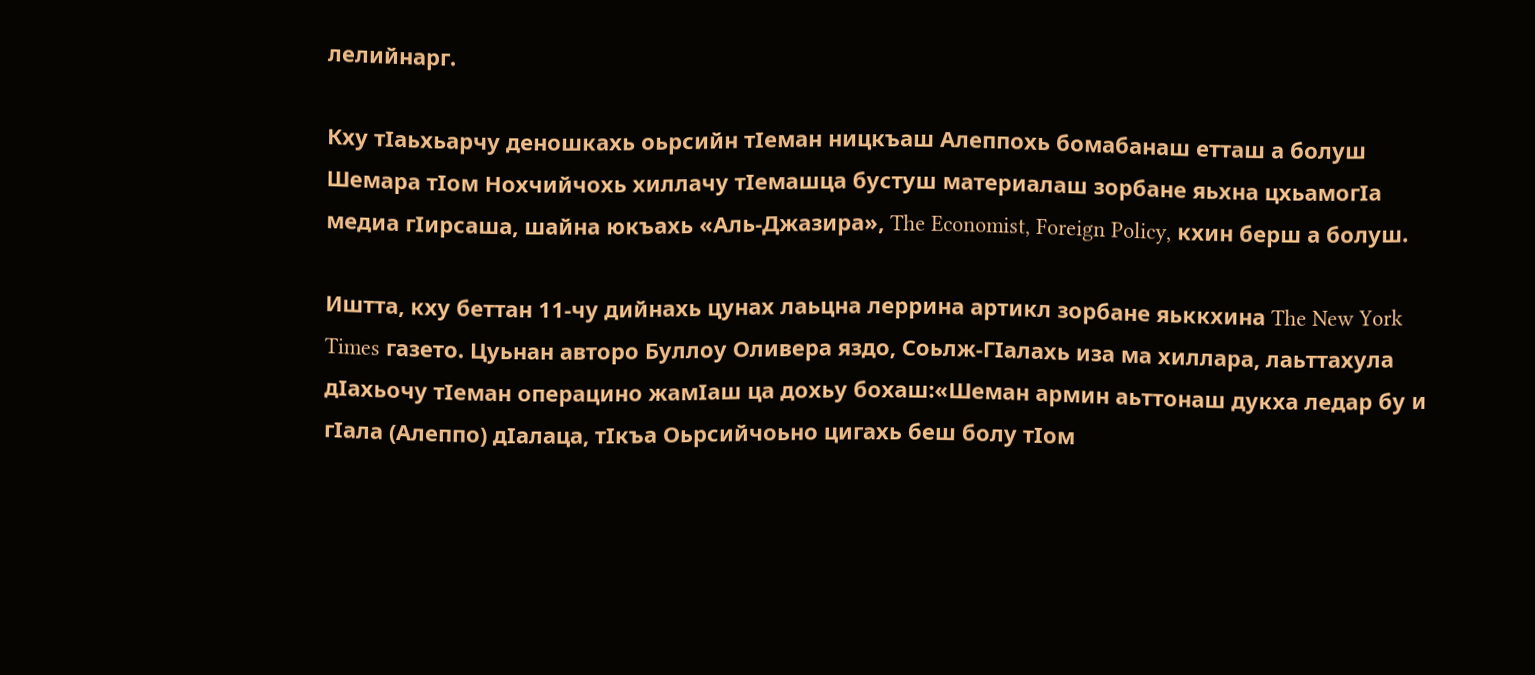лелийнарг.

Кху тIаьхьарчу деношкахь оьрсийн тIеман ницкъаш Алеппохь бомабанаш етташ а болуш Шемара тIом Нохчийчохь хиллачу тIемашца бустуш материалаш зорбане яьхна цхьамогIа медиа гIирсаша, шайна юкъахь «Аль-Джазира», The Economist, Foreign Policy, кхин берш а болуш.

Иштта, кху беттан 11-чу дийнахь цунах лаьцна леррина артикл зорбане яьккхина The New York Times газето. Цуьнан авторо Буллоу Оливера яздо, Соьлж-ГIалахь иза ма хиллара, лаьттахула дIахьочу тIеман операцино жамIаш ца дохьу бохаш:«Шеман армин аьттонаш дукха ледар бу и гIала (Алеппо) дIалаца, тIкъа Оьрсийчоьно цигахь беш болу тIом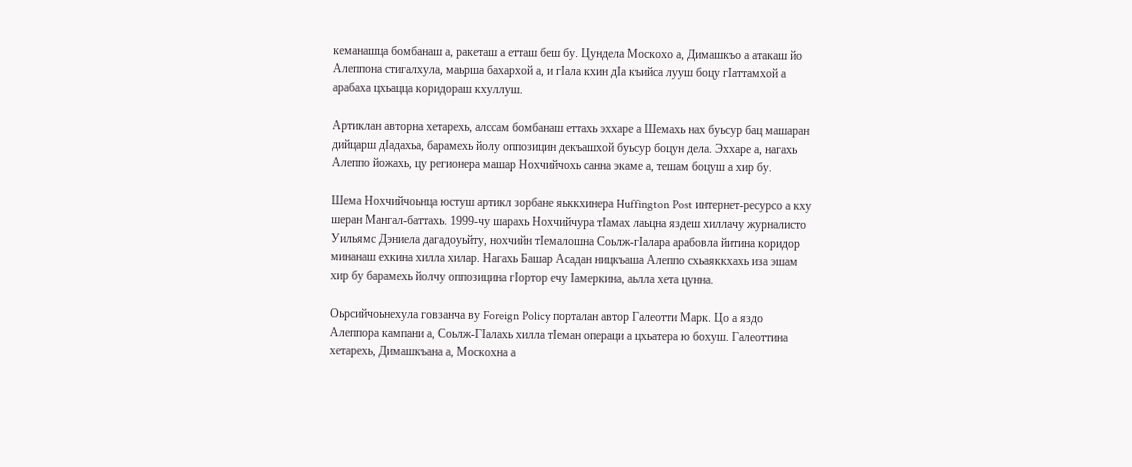кеманашца бомбанаш а, ракеташ а етташ беш бу. Цундела Москохо а, Димашкъо а атакаш йо Алеппона стигалхула, маьрша бахархой а, и гIала кхин дIа къийса лууш боцу гIаттамхой а арабаха цхьацца коридораш кхуллуш.

Артиклан авторна хетарехь, алссам бомбанаш еттахь эххаре а Шемахь нах буьсур бац машаран дийцарш дIадахьа, барамехь йолу оппозицин декъашхой буьсур боцун дела. Эххаре а, нагахь Алеппо йожахь, цу регионера машар Нохчийчохь санна экаме а, тешам боцуш а хир бу.

Шема Нохчийчоьнца юстуш артикл зорбане яьккхинера Huffington Post интернет-ресурсо а кху шеран Мангал-баттахь. 1999-чу шарахь Нохчийчура тIамах лаьцна яздеш хиллачу журналисто Уильямс Дэниела дагадоуьйту, нохчийн тIемалошна Соьлж-гIалара арабовла йитина коридор минанаш ехкина хилла хилар. Нагахь Башар Асадан ницкъаша Алеппо схьаяккхахь иза эшам хир бу барамехь йолчу оппозицина гIортор ечу Iамеркина, аьлла хета цунна.

Оьрсийчоьнехула говзанча ву Foreign Policy порталан автор Галеотти Марк. Цо а яздо Алеппора кампани а, Соьлж-ГIалахь хилла тIеман операци а цхьатера ю бохуш. Галеоттина хетарехь, Димашкъана а, Москохна а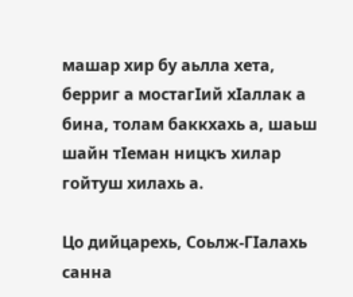машар хир бу аьлла хета, берриг а мостагIий хIаллак а бина, толам баккхахь а, шаьш шайн тIеман ницкъ хилар гойтуш хилахь а.

Цо дийцарехь, Соьлж-ГIалахь санна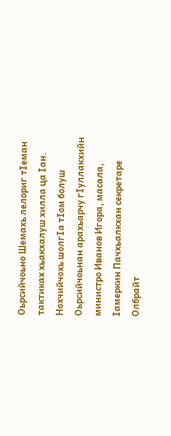Оьрсийчоьно Шемахь лелориг тIеман тактиках хьакхалуш хилла ца Iан. Нохчийчохь шолгIа тIом болуш Оьрсийчоьнан арахьарчу гIуллакхийн министро Иванов Игора, масала, Iамеркин Пачхьалкхан секретаре Олбрайт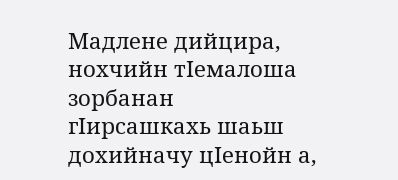Мадлене дийцира, нохчийн тIемалоша зорбанан гIирсашкахь шаьш дохийначу цIенойн а,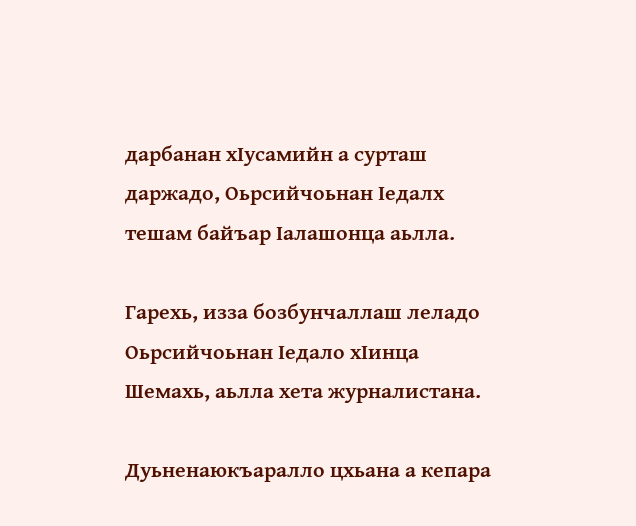дарбанан хIусамийн а сурташ даржадо, Оьрсийчоьнан Iедалх тешам байъар Iалашонца аьлла.

Гарехь, изза бозбунчаллаш леладо Оьрсийчоьнан Iедало хIинца Шемахь, аьлла хета журналистана.

Дуьненаюкъаралло цхьана а кепара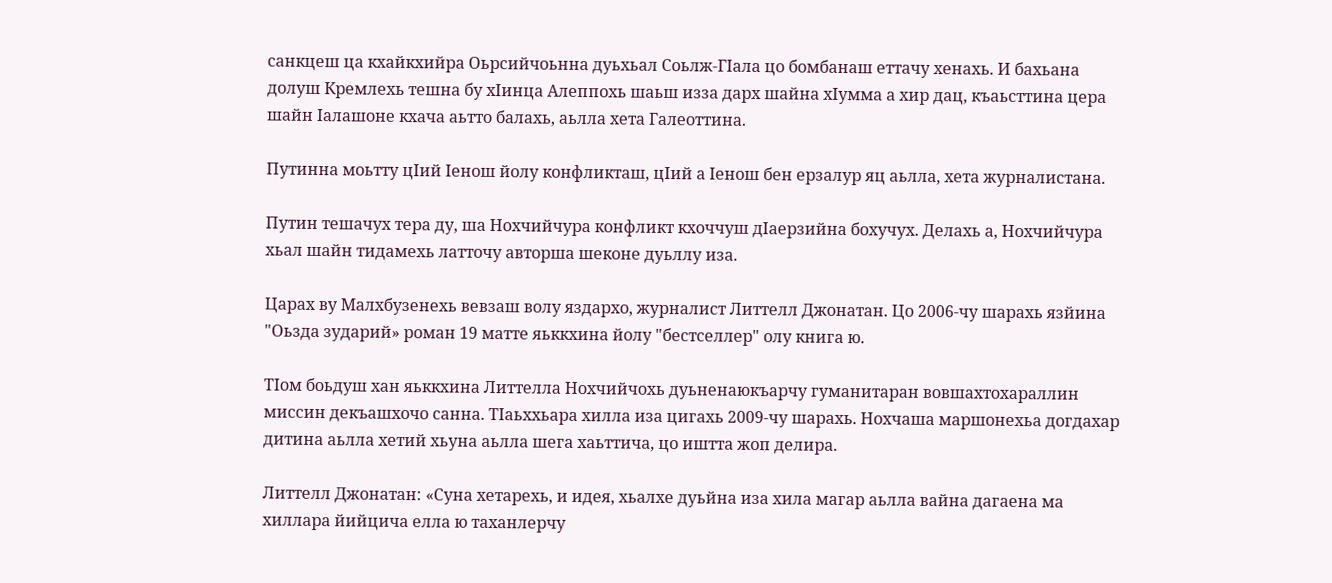санкцеш ца кхайкхийра Оьрсийчоьнна дуьхьал Соьлж-ГIала цо бомбанаш еттачу хенахь. И бахьана долуш Кремлехь тешна бу хIинца Алеппохь шаьш изза дарх шайна хIумма а хир дац, къаьсттина цера шайн Iалашоне кхача аьтто балахь, аьлла хета Галеоттина.

Путинна моьтту цIий Iенош йолу конфликташ, цIий а Iенош бен ерзалур яц аьлла, хета журналистана.

Путин тешачух тера ду, ша Нохчийчура конфликт кхоччуш дIаерзийна бохучух. Делахь а, Нохчийчура хьал шайн тидамехь латточу авторша шеконе дуьллу иза.

Царах ву Малхбузенехь вевзаш волу яздархо, журналист Литтелл Джонатан. Цо 2006-чу шарахь язйина "Оьзда зударий» роман 19 матте яьккхина йолу "бестселлер" олу книга ю.

ТIом боьдуш хан яьккхина Литтелла Нохчийчохь дуьненаюкъарчу гуманитаран вовшахтохараллин миссин декъашхочо санна. ТIаьххьара хилла иза цигахь 2009-чу шарахь. Нохчаша маршонехьа догдахар дитина аьлла хетий хьуна аьлла шега хаьттича, цо иштта жоп делира.

Литтелл Джонатан: «Суна хетарехь, и идея, хьалхе дуьйна иза хила магар аьлла вайна дагаена ма хиллара йийцича елла ю таханлерчу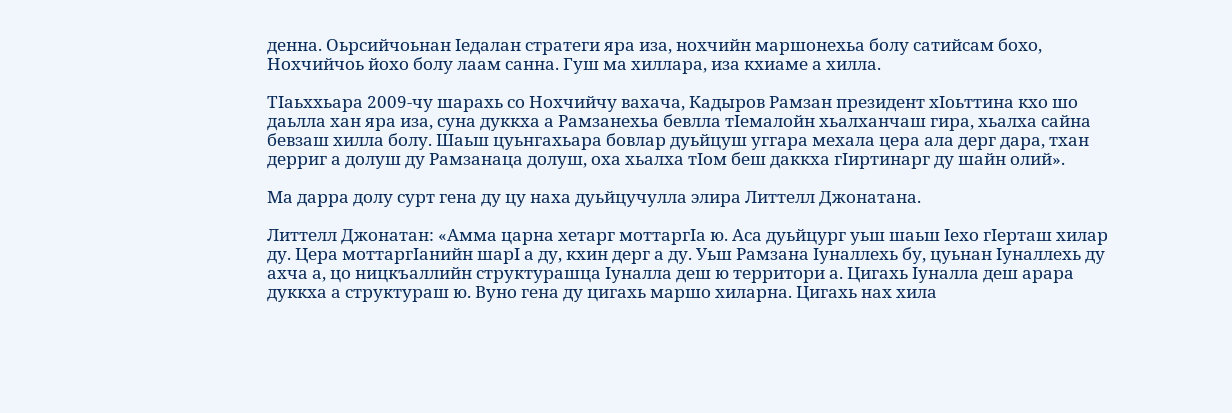денна. Оьрсийчоьнан Iедалан стратеги яра иза, нохчийн маршонехьа болу сатийсам бохо, Нохчийчоь йохо болу лаам санна. Гуш ма хиллара, иза кхиаме а хилла.

ТIаьххьара 2009-чу шарахь со Нохчийчу вахача, Кадыров Рамзан президент хIоьттина кхо шо даьлла хан яра иза, суна дуккха а Рамзанехьа бевлла тIемалойн хьалханчаш гира, хьалха сайна бевзаш хилла болу. Шаьш цуьнгахьара бовлар дуьйцуш уггара мехала цера ала дерг дара, тхан дерриг а долуш ду Рамзанаца долуш, оха хьалха тIом беш даккха гIиртинарг ду шайн олий».

Ма дарра долу сурт гена ду цу наха дуьйцучулла элира Литтелл Джонатана.

Литтелл Джонатан: «Амма царна хетарг моттаргIа ю. Аса дуьйцург уьш шаьш Iехо гIерташ хилар ду. Цера моттаргIанийн шарI а ду, кхин дерг а ду. Уьш Рамзана Iуналлехь бу, цуьнан Iуналлехь ду ахча а, цо ницкъаллийн структурашца Iуналла деш ю территори а. Цигахь Iуналла деш арара дуккха а структураш ю. Вуно гена ду цигахь маршо хиларна. Цигахь нах хила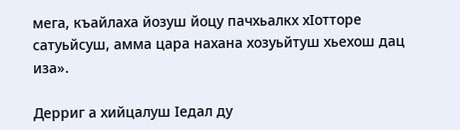мега, къайлаха йозуш йоцу пачхьалкх хIотторе сатуьйсуш, амма цара нахана хозуьйтуш хьехош дац иза».

Дерриг а хийцалуш Iедал ду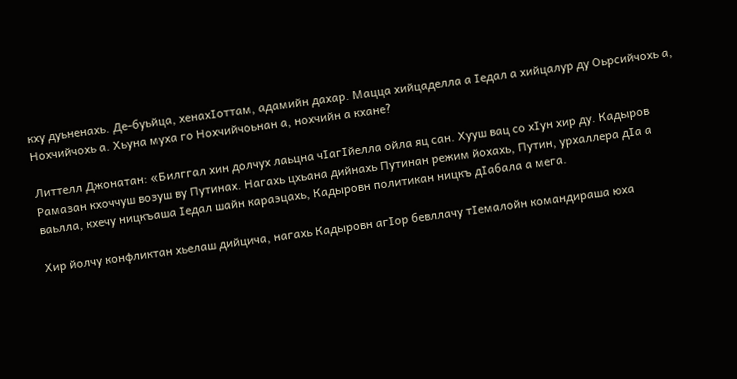кху дуьненахь. Де-буьйца, хенахIоттам, адамийн дахар. Мацца хийцаделла а Iедал а хийцалур ду Оьрсийчохь а, Нохчийчохь а. Хьуна муха го Нохчийчоьнан а, нохчийн а кхане?

Литтелл Джонатан: «Билггал хин долчух лаьцна чIагIйелла ойла яц сан. Хууш вац со хIун хир ду. Кадыров Рамазан кхоччуш возуш ву Путинах. Нагахь цхьана дийнахь Путинан режим йохахь, Путин, урхаллера дIа а ваьлла, кхечу ницкъаша Iедал шайн караэцахь, Кадыровн политикан ницкъ дIабала а мега.

Хир йолчу конфликтан хьелаш дийцича, нагахь Кадыровн агIор бевллачу тIемалойн командираша юха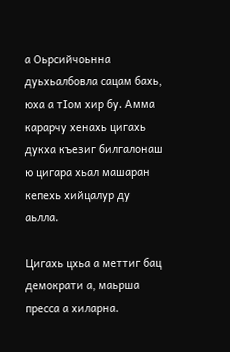а Оьрсийчоьнна дуьхьалбовла сацам бахь, юха а тIом хир бу. Амма карарчу хенахь цигахь дукха къезиг билгалонаш ю цигара хьал машаран кепехь хийцалур ду аьлла.

Цигахь цхьа а меттиг бац демократи а, маьрша пресса а хиларна.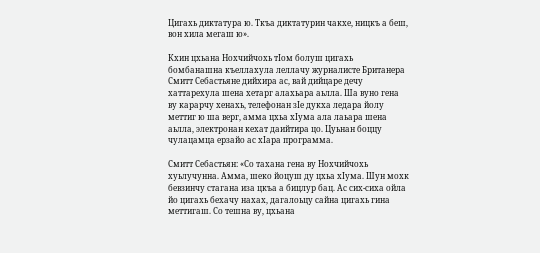Цигахь диктатура ю. Ткъа диктатурин чакхе, ницкъ а беш, вон хила мегаш ю».

Кхин цхьана Нохчийчохь тIом болуш цигахь бомбанашна къеллахула леллачу журналисте Британера Смитт Себастьяне дийхира ас, вай дийцаре дечу хаттарехула шена хетарг алахьара аьлла. Ша вуно гена ву карарчу хенахь, телефонан зIе дукха ледара йолу меттиг ю ша верг, амма цхьа хIума ала лаьара шена аьлла, электронан кехат даийтира цо. Цуьнан боццу чулацамца ерзайо ас хIара программа.

Смитт Себастьян: «Со тахана гена ву Нохчийчохь хуьлучунна. Амма, шеко йоцуш ду цхьа хIума. Шун мохк бевзинчу стагана иза цкъа а бицлур бац. Ас сих-сиха ойла йо цигахь бехачу нахах, дагалоьцу сайна цигахь гина меттигаш. Со тешна ву, цхьана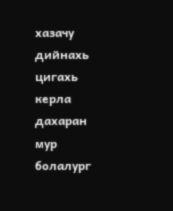хазачу дийнахь цигахь керла дахаран мур болалург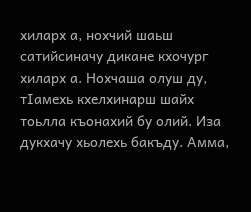хиларх а, нохчий шаьш сатийсиначу дикане кхочург хиларх а. Нохчаша олуш ду, тIaмехь кхелхинарш шайх тоьлла къонахий бу олий. Иза дукхачу хьолeхь бакъду. Амма,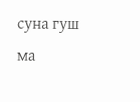суна гуш ма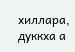хиллара, дуккха а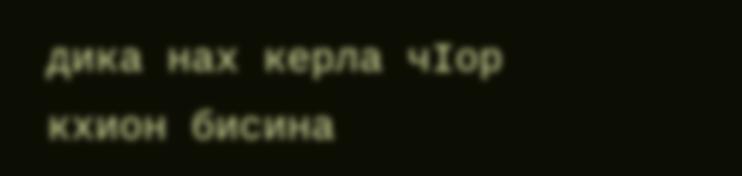дика нах керла чIор кхион бисина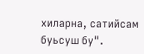хиларна, сатийсам буьсуш бу".